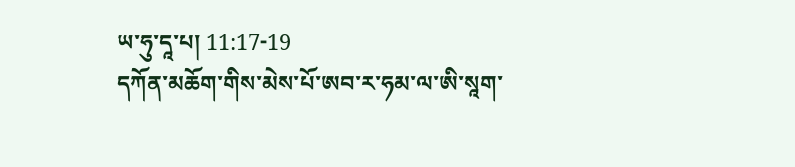ཡ་ཧུ་དཱ་པ། 11:17-19
དཀོན་མཆོག་གིས་མེས་པོ་ཨབ་ར་ཧམ་ལ་ཨི་སཱག་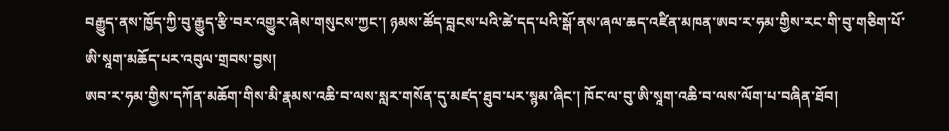བརྒྱུད་ནས་ཁྱོད་ཀྱི་བུ་རྒྱུད་རྩི་བར་འགྱུར་ཞེས་གསུངས་ཀྱང་། ཉམས་ཚོད་བླངས་པའི་ཚེ་དད་པའི་སྒོ་ནས་ཞལ་ཆད་འཛིན་མཁན་ཨབ་ར་ཧམ་གྱིས་རང་གི་བུ་གཅིག་པོ་ཨི་སཱག་མཆོད་པར་འབུལ་གྲབས་བྱས།
ཨབ་ར་ཧམ་གྱིས་དཀོན་མཆོག་གིས་མི་རྣམས་འཆི་བ་ལས་སླར་གསོན་དུ་མཛད་ཐུབ་པར་སྙམ་ཞིང་། ཁོང་ལ་བུ་ཨི་སཱག་འཆི་བ་ལས་ལོག་པ་བཞིན་ཐོབ།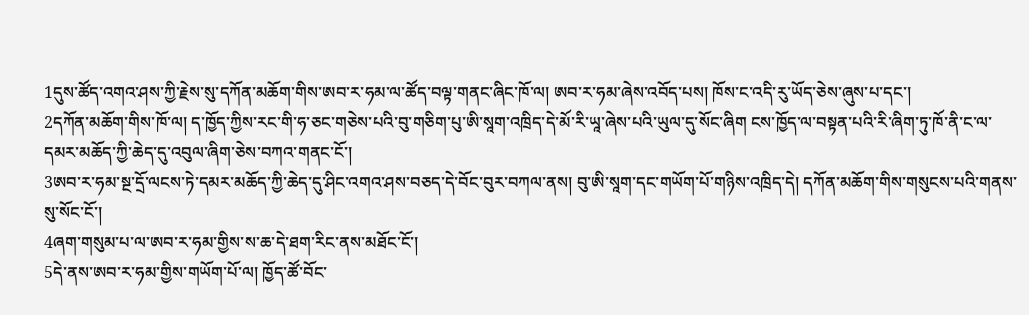1དུས་ཚོད་འགའ་ཤས་ཀྱི་རྗེས་སུ་དཀོན་མཆོག་གིས་ཨབ་ར་ཧམ་ལ་ཚོད་བལྟ་གནང་ཞིང་ཁོ་ལ། ཨབ་ར་ཧམ་ཞེས་འབོད་པས། ཁོས་ང་འདི་རུ་ཡོད་ཅེས་ཞུས་པ་དང་།
2དཀོན་མཆོག་གིས་ཁོ་ལ། ད་ཁྱོད་ཀྱིས་རང་གི་ཧ་ཅང་གཅེས་པའི་བུ་གཅིག་པུ་ཨི་སཱག་འཁྲིད་དེ་མོ་རི་ཡཱ་ཞེས་པའི་ཡུལ་དུ་སོང་ཞིག ངས་ཁྱོད་ལ་བསྟན་པའི་རི་ཞིག་ཏུ་ཁོ་ནི་ང་ལ་དམར་མཆོད་ཀྱི་ཆེད་དུ་འབུལ་ཞིག་ཅེས་བཀའ་གནང་ངོ་།
3ཨབ་ར་ཧམ་སྔ་དྲོ་ལངས་ཏེ་དམར་མཆོད་ཀྱི་ཆེད་དུ་ཤིང་འགའ་ཤས་བཅད་དེ་བོང་བུར་བཀལ་ནས། བུ་ཨི་སཱག་དང་གཡོག་པོ་གཉིས་འཁྲིད་དེ། དཀོན་མཆོག་གིས་གསུངས་པའི་གནས་སུ་སོང་ངོ་།
4ཞག་གསུམ་པ་ལ་ཨབ་ར་ཧམ་གྱིས་ས་ཆ་དེ་ཐག་རིང་ནས་མཐོང་ངོ་།
5དེ་ནས་ཨབ་ར་ཧམ་གྱིས་གཡོག་པོ་ལ། ཁྱོད་ཚོ་བོང་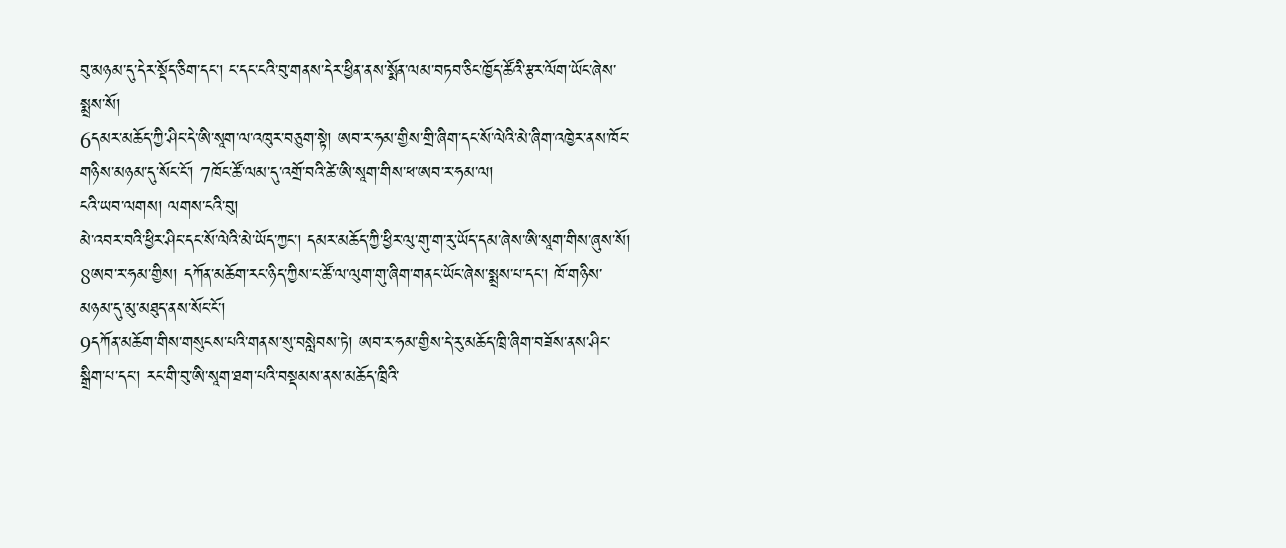བུ་མཉམ་དུ་དེར་སྡོད་ཅིག་དང་། ང་དང་ངའི་བུ་གནས་དེར་ཕྱིན་ནས་སྨོན་ལམ་བཏབ་ཅིང་ཁྱོད་ཚོའི་རྩར་ལོག་ཡོང་ཞེས་སྨྲས་སོ།
6དམར་མཆོད་ཀྱི་ཤིང་དེ་ཨི་སཱག་ལ་འཁུར་བཅུག་སྟེ། ཨབ་ར་ཧམ་གྱིས་གྲི་ཞིག་དང་སོ་ལེའི་མེ་ཞིག་འཁྱེར་ནས་ཁོང་གཉིས་མཉམ་དུ་སོང་ངོ་། 7ཁོང་ཚོ་ལམ་དུ་འགྲོ་བའི་ཚེ་ཨི་སཱག་གིས་ཕ་ཨབ་ར་ཧམ་ལ།
ངའི་ཡབ་ལགས། ལགས་ངའི་བུ།
མེ་འབར་བའི་ཕྱིར་ཤིང་དང་སོ་ལེའི་མེ་ཡོད་ཀྱང་། དམར་མཆོད་ཀྱི་ཕྱིར་ལུ་གུ་ག་རུ་ཡོད་དམ་ཞེས་ཨི་སཱག་གིས་ཞུས་སོ།
8ཨབ་ར་ཧམ་གྱིས། དཀོན་མཆོག་རང་ཉིད་ཀྱིས་ང་ཚོ་ལ་ལུག་གུ་ཞིག་གནང་ཡོང་ཞེས་སྨྲས་པ་དང་། ཁོ་གཉིས་མཉམ་དུ་མུ་མཐུད་ནས་སོང་ངོ་།
9དཀོན་མཆོག་གིས་གསུངས་པའི་གནས་སུ་བསླེབས་ཏེ། ཨབ་ར་ཧམ་གྱིས་དེ་རུ་མཆོད་ཁྲི་ཞིག་བཟོས་ནས་ཤིང་སྒྲིག་པ་དང་། རང་གི་བུ་ཨི་སཱག་ཐག་པའི་བསྡམས་ནས་མཆོད་ཁྲིའི་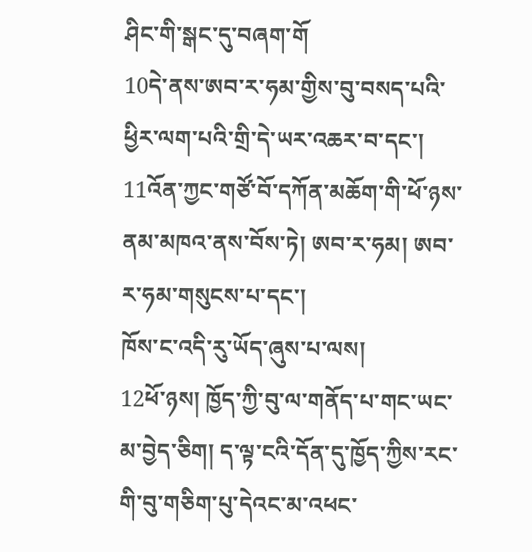ཤིང་གི་སྒང་དུ་བཞག་གོ
10དེ་ནས་ཨབ་ར་ཧམ་གྱིས་བུ་བསད་པའི་ཕྱིར་ལག་པའི་གྲི་དེ་ཡར་འཆར་བ་དང་།
11འོན་ཀྱང་གཙོ་བོ་དཀོན་མཆོག་གི་ཕོ་ཉས་ནམ་མཁའ་ནས་བོས་ཏེ། ཨབ་ར་ཧམ། ཨབ་ར་ཧམ་གསུངས་པ་དང་།
ཁོས་ང་འདི་རུ་ཡོད་ཞུས་པ་ལས།
12ཕོ་ཉས། ཁྱོད་ཀྱི་བུ་ལ་གནོད་པ་གང་ཡང་མ་བྱེད་ཅིག། ད་ལྟ་ངའི་དོན་དུ་ཁྱོད་ཀྱིས་རང་གི་བུ་གཅིག་པུ་དེའང་མ་འཕང་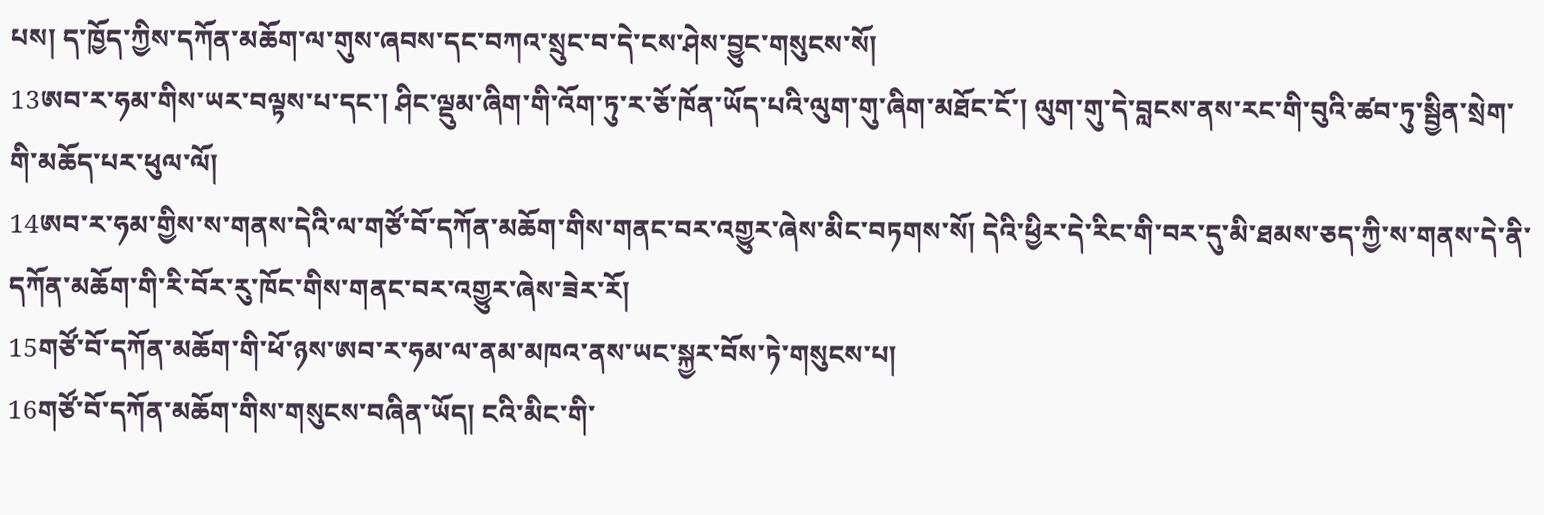པས། ད་ཁྱོད་ཀྱིས་དཀོན་མཆོག་ལ་གུས་ཞབས་དང་བཀའ་སྲུང་བ་དེ་ངས་ཤེས་བྱུང་གསུངས་སོ།
13ཨབ་ར་ཧམ་གིས་ཡར་བལྟས་པ་དང་། ཤིང་ལྡུམ་ཞིག་གི་འོག་ཏུ་ར་ཅོ་ཁོན་ཡོད་པའི་ལུག་གུ་ཞིག་མཐོང་ངོ་། ལུག་གུ་དེ་བླངས་ནས་རང་གི་བུའི་ཚབ་ཏུ་སྦྱིན་སྲེག་གི་མཆོད་པར་ཕུལ་ལོ།
14ཨབ་ར་ཧམ་གྱིས་ས་གནས་དེའི་ལ་གཙོ་བོ་དཀོན་མཆོག་གིས་གནང་བར་འགྱུར་ཞེས་མིང་བཏགས་སོ། དེའི་ཕྱིར་དེ་རིང་གི་བར་དུ་མི་ཐམས་ཅད་ཀྱི་ས་གནས་དེ་ནི་དཀོན་མཆོག་གི་རི་བོར་རུ་ཁོང་གིས་གནང་བར་འགྱུར་ཞེས་ཟེར་རོ།
15གཙོ་བོ་དཀོན་མཆོག་གི་ཕོ་ཉས་ཨབ་ར་ཧམ་ལ་ནམ་མཁའ་ནས་ཡང་སྐྱར་བོས་ཏེ་གསུངས་པ།
16གཙོ་བོ་དཀོན་མཆོག་གིས་གསུངས་བཞིན་ཡོད། ངའི་མིང་གི་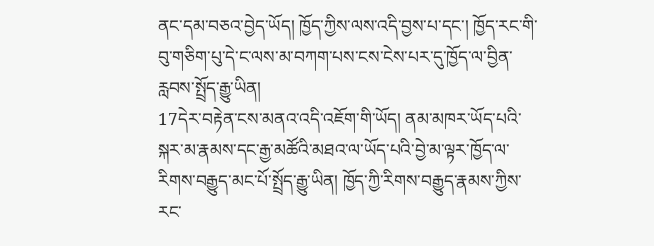ནང་དམ་བཅའ་བྱེད་ཡོད། ཁྱོད་ཀྱིས་ལས་འདི་བྱས་པ་དང་། ཁྱོད་རང་གི་བུ་གཅིག་པུ་དེ་ང་ལས་མ་བཀག་པས་ངས་ངེས་པར་དུ་ཁྱོད་ལ་བྱིན་རླབས་སྤྲོད་རྒྱུ་ཡིན།
17དེར་བརྟེན་ངས་མནའ་འདི་འཇོག་གི་ཡོད། ནམ་མཁར་ཡོད་པའི་སྐར་མ་རྣམས་དང་རྒྱ་མཚོའི་མཐའ་ལ་ཡོད་པའི་བྱེ་མ་ལྟར་ཁྱོད་ལ་རིགས་བརྒྱུད་མང་པོ་སྤྲོད་རྒྱུ་ཡིན། ཁྱོད་ཀྱི་རིགས་བརྒྱུད་རྣམས་ཀྱིས་རང་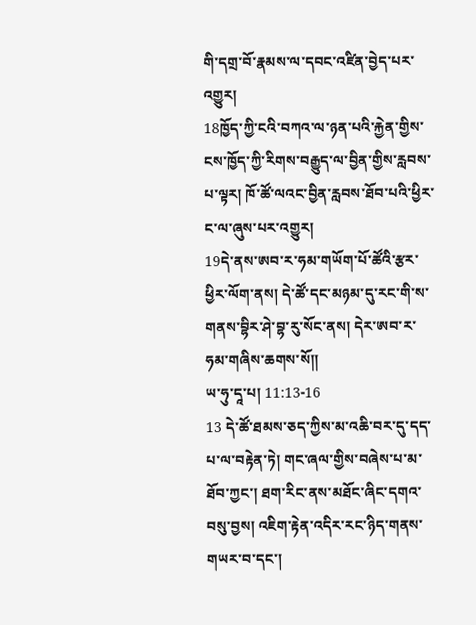གི་དགྲ་བོ་རྣམས་ལ་དབང་འཛིན་བྱེད་པར་འགྱུར།
18ཁྱོད་ཀྱི་ངའི་བཀའ་ལ་ཉན་པའི་རྐྱེན་གྱིས་ངས་ཁྱོད་ཀྱི་རིགས་བརྒྱུད་ལ་བྱིན་གྱིས་རླབས་པ་ལྟར། ཁོ་ཚོ་ལའང་བྱིན་རླབས་ཐོབ་པའི་ཕྱིར་ང་ལ་ཞུས་པར་འགྱུར།
19དེ་ནས་ཨབ་ར་ཧམ་གཡོག་པོ་ཚོའི་རྩར་ཕྱིར་ལོག་ནས། དེ་ཚོ་དང་མཉམ་དུ་རང་གི་ས་གནས་བྷིར་ཤེ་བྷ་རུ་སོང་ནས། དེར་ཨབ་ར་ཧམ་གཞིས་ཆགས་སོ༎
ཡ་ཧུ་དཱ་པ། 11:13-16
13 དེ་ཚོ་ཐམས་ཅད་ཀྱིས་མ་འཆི་བར་དུ་དད་པ་ལ་བརྟེན་ཏེ། གང་ཞལ་གྱིས་བཞེས་པ་མ་ཐོབ་ཀྱང་། ཐག་རིང་ནས་མཐོང་ཞིང་དགའ་བསུ་བྱས། འཇིག་རྟེན་འདིར་རང་ཉིད་གནས་གཡར་བ་དང་།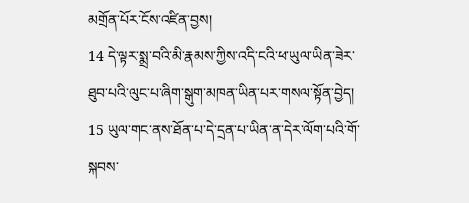མགྲོན་པོར་ངོས་འཛིན་བྱས།
14 དེ་ལྟར་སྨྲ་བའི་མི་རྣམས་ཀྱིས་འདི་ངའི་ཕ་ཡུལ་ཡིན་ཟེར་ཐུབ་པའི་ལུང་པ་ཞིག་སྒུག་མཁན་ཡིན་པར་གསལ་སྟོན་བྱེད།
15 ཡུལ་གང་ནས་ཐོན་པ་དེ་དྲན་པ་ཡིན་ན་དེར་ལོག་པའི་གོ་སྐབས་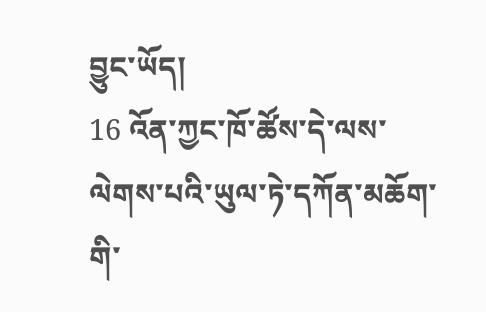བྱུང་ཡོད།
16 འོན་ཀྱང་ཁོ་ཚོས་དེ་ལས་ལེགས་པའི་ཡུལ་ཏེ་དཀོན་མཆོག་གི་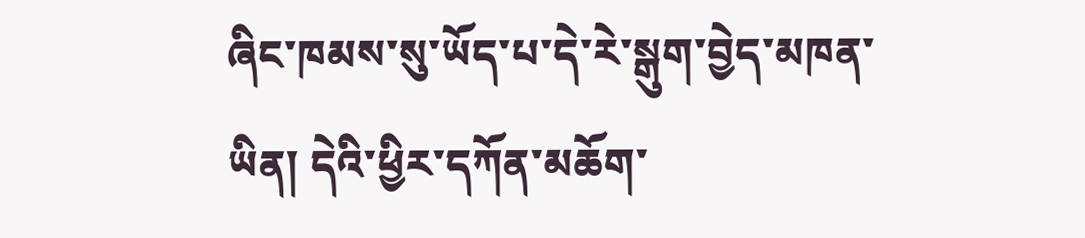ཞིང་ཁམས་སུ་ཡོད་པ་དེ་རེ་སྒུག་བྱེད་མཁན་ཡིན། དེའི་ཕྱིར་དཀོན་མཆོག་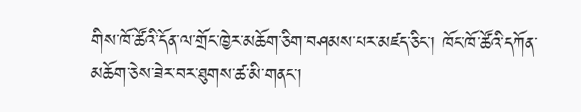གིས་ཁོ་ཚོའི་དོན་ལ་གྲོང་ཁྱེར་མཆོག་ཅིག་བཤམས་པར་མཛད་ཅིང་། ཁོང་ཁོ་ཚོའི་དཀོན་མཆོག་ཅེས་ཟེར་བར་ཐུགས་ཚ་མི་གནང་།